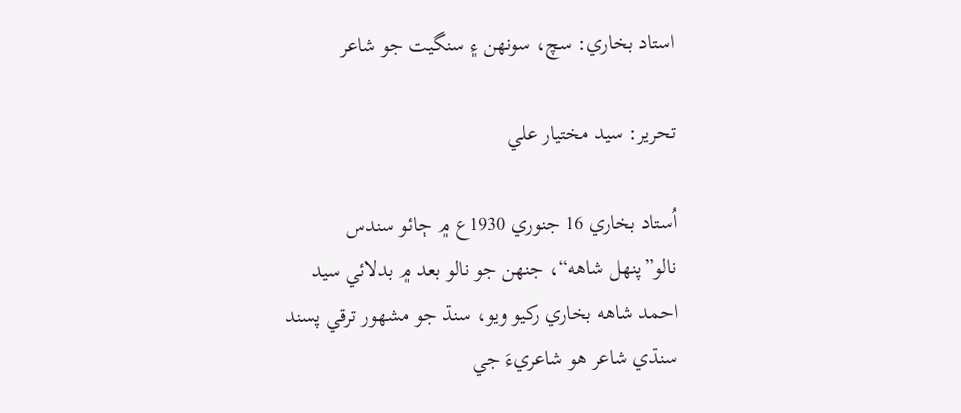استاد بخاري: سچ، سونهن ۽ سنگيت جو شاعر

تحرير: سيد مختيار علي

اُستاد بخاري 16 جنوري 1930ع ۾ ڄائو سندس نالو”پنهل شاهه“، جنهن جو نالو بعد ۾ بدلائي سيد احمد شاهه بخاري رکيو ويو، سنڌ جو مشهور ترقي پسند سنڌي شاعر هو شاعريءَ جي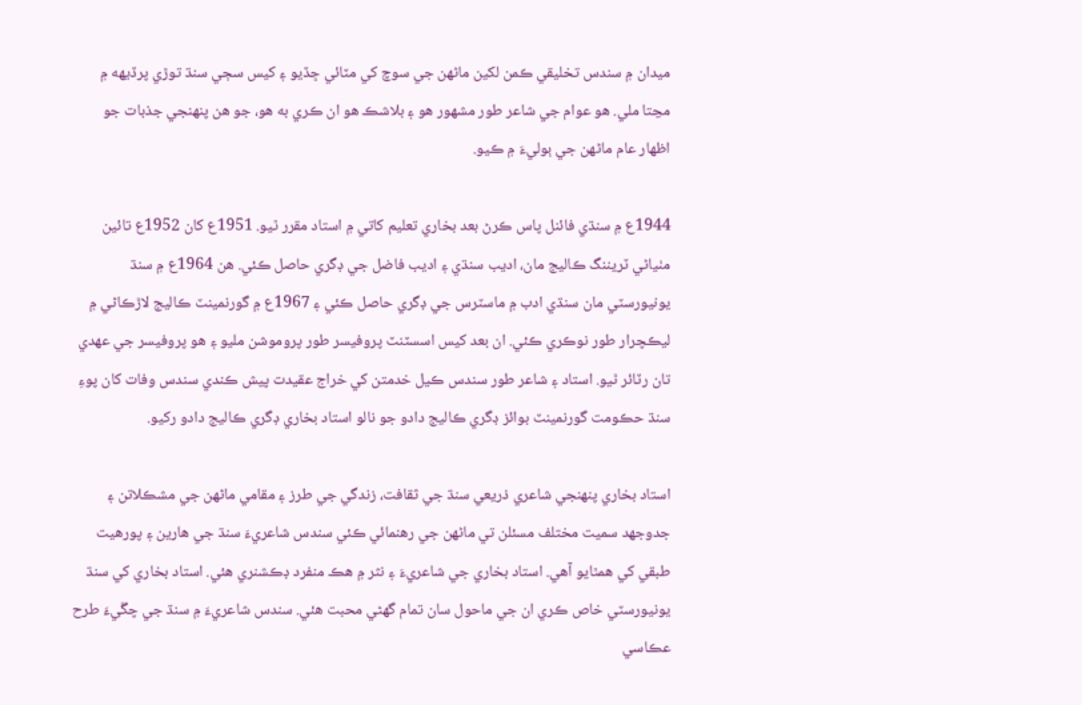ميدان ۾ سندس تخليقي ڪمن لکين ماڻهن جي سوچ کي مٽائي ڇڏيو ۽ کيس سڄي سنڌ توڙي پرڏيهه ۾ مڃتا ملي. هو عوام جي شاعر طور مشهور هو ۽ بلاشڪ هو ان ڪري به هو، جو هن پنهنجي جذبات جو اظهار عام ماڻهن جي ٻوليءَ ۾ ڪيو.

1944ع ۾ سنڌي فائنل پاس ڪرڻ بعد بخاري تعليم کاتي ۾ استاد مقرر ٿيو. 1951ع کان 1952ع تائين مٺياڻي ٽريننگ ڪاليج مان، اديب سنڌي ۽ اديب فاضل جي ڊگري حاصل ڪئي. هن 1964ع ۾ سنڌ يونيورسٽي مان سنڌي ادب ۾ ماسٽرس جي ڊگري حاصل ڪئي ۽ 1967ع ۾ گورنمينٽ ڪاليج لاڙڪاڻي ۾ ليڪچرار طور نوڪري ڪئي. ان بعد کيس اسسٽنٽ پروفيسر طور پروموشن مليو ۽ هو پروفيسر جي عهدي تان رٽائر ٿيو. استاد ۽ شاعر طور سندس ڪيل خدمتن کي خراج عقيدت پيش ڪندي سندس وفات کان پوءِ سنڌ حڪومت گورنمينٽ بوائز ڊگري ڪاليج دادو جو نالو استاد بخاري ڊگري ڪاليج دادو رکيو.

استاد بخاري پنهنجي شاعري ذريعي سنڌ جي ثقافت، زندگي جي طرز ۽ مقامي ماڻهن جي مشڪلاتن ۽ جدوجهد سميت مختلف مسئلن تي ماڻهن جي رهنمائي ڪئي سندس شاعريءَ سنڌ جي هارين ۽ پورهيت طبقي کي همٿايو آهي. استاد بخاري جي شاعريءَ ۽ نثر ۾ هڪ منفرد ڊڪشنري هئي. استاد بخاري کي سنڌ يونيورسٽي خاص ڪري ان جي ماحول سان تمام گهڻي محبت هئي. سندس شاعريءَ ۾ سنڌ جي چڱيءَ طرح عڪاسي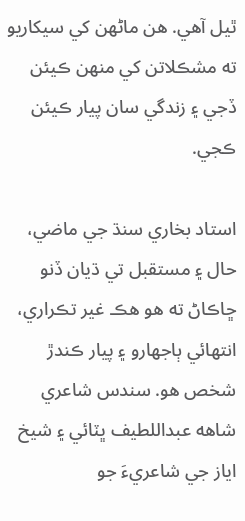ٿيل آهي. هن ماڻهن کي سيکاريو ته مشڪلاتن کي منهن ڪيئن ڏجي ۽ زندگي سان پيار ڪيئن ڪجي.

استاد بخاري سنڌ جي ماضي، حال ۽ مستقبل تي ڌيان ڏنو ڇاڪاڻ ته هو هڪ غير تڪراري، انتهائي ٻاجهارو ۽ پيار ڪندڙ  شخص هو. سندس شاعري شاهه عبداللطيف ڀٽائي ۽ شيخ اياز جي شاعريءَ جو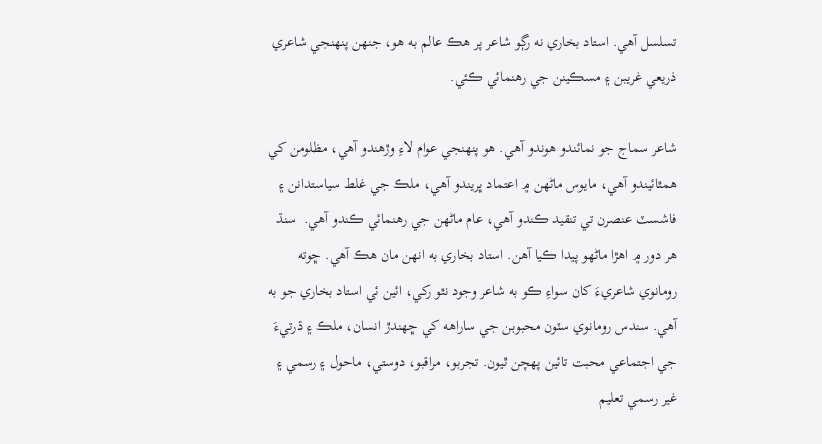تسلسل آهي. استاد بخاري نه رڳو شاعر پر هڪ عالم به هو، جنهن پنهنجي شاعري ذريعي غريبن ۽ مسڪينن جي رهنمائي ڪئي.

شاعر سماج جو نمائندو هوندو آهي. هو پنهنجي عوام لاءِ وڙهندو آهي، مظلومن کي همٿائيندو آهي، مايوس ماڻهن ۾ اعتماد ڀريندو آهي، ملڪ جي غلط سياستدانن ۽ فاشسٽ عنصرن تي تنقيد ڪندو آهي، عام ماڻهن جي رهنمائي ڪندو آهي.  سنڌ هر دور ۾ اهڙا ماڻهو پيدا ڪيا آهن. استاد بخاري به انهن مان هڪ آهي. ڇوته رومانوي شاعريءَ کان سواءِ ڪو به شاعر وجود نٿو رکي، ائين ئي استاد بخاري جو به آهي. سندس رومانوي سٽون محبوبن جي ساراهه کي ڇهندڙ انسان، ملڪ ۽ ڌرتيءَ جي اجتماعي محبت تائين پهچن ٿيون. تجربو، مراقبو، دوستي، ماحول ۽ رسمي ۽ غير رسمي تعليم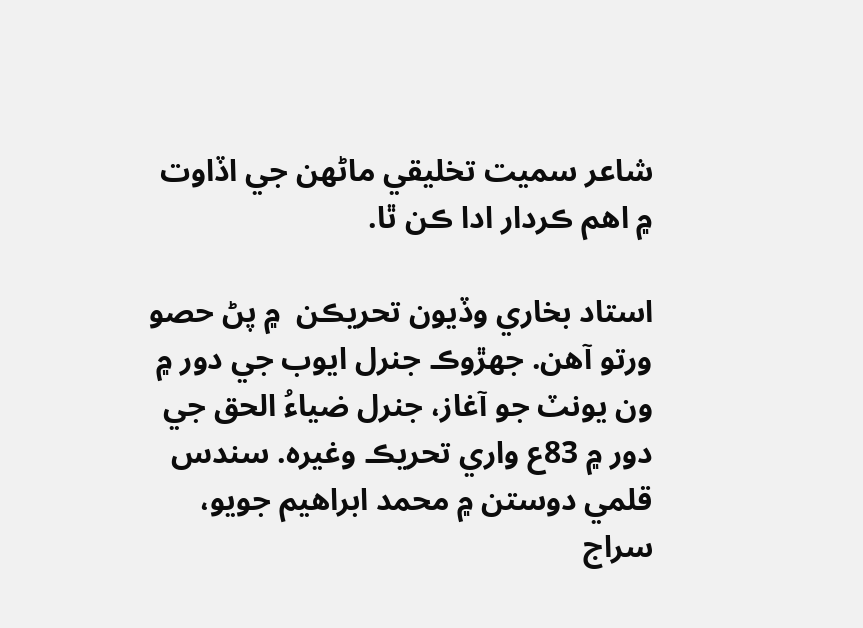شاعر سميت تخليقي ماڻهن جي اڏاوت ۾ اهم ڪردار ادا ڪن ٿا.

استاد بخاري وڏيون تحريڪن  ۾ پڻ حصو ورتو آهن. جهڙوڪ جنرل ايوب جي دور ۾ ون يونٽ جو آغاز، جنرل ضياءُ الحق جي دور ۾ 83ع واري تحريڪ وغيره. سندس قلمي دوستن ۾ محمد ابراهيم جويو، سراج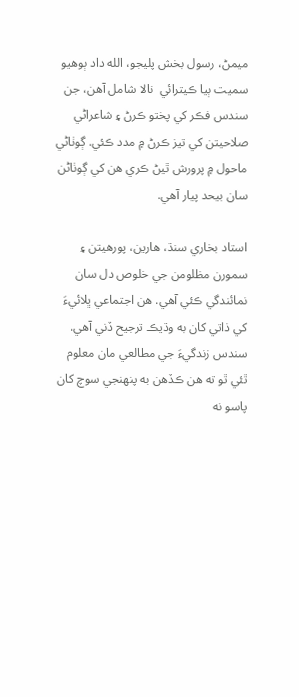ميمڻ، رسول بخش پليجو، الله داد ٻوهيو سميت ٻيا ڪيترائي  نالا شامل آهن، جن سندس فڪر کي پختو ڪرڻ ۽ شاعراڻي صلاحيتن کي تيز ڪرڻ ۾ مدد ڪئي. ڳوٺاڻي ماحول ۾ پرورش ٿيڻ ڪري هن کي ڳوٺاڻن سان بيحد پيار آهي.

استاد بخاري سنڌ، هارين، پورهيتن ۽ سمورن مظلومن جي خلوص دل سان نمائندگي ڪئي آهي. هن اجتماعي ڀلائيءَ کي ذاتي کان به وڌيڪ ترجيح ڏني آهي. سندس زندگيءَ جي مطالعي مان معلوم ٿئي ٿو ته هن ڪڏهن به پنهنجي سوچ کان پاسو نه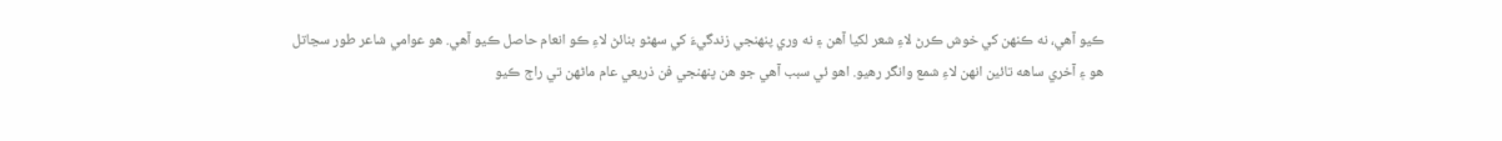ڪيو آهي، نه ڪنهن کي خوش ڪرڻ لاءِ شعر لکيا آهن ۽ نه وري پنهنجي زندگيءَ کي سهڻو بنائڻ لاءِ ڪو انعام حاصل ڪيو آهي. هو عوامي شاعر طور سڃاتل هو ۽ آخري ساهه تائين انهن لاءِ شمع وانگر رهيو. اهو ئي سبب آهي جو هن پنهنجي فن ذريعي عام ماڻهن تي راڄ ڪيو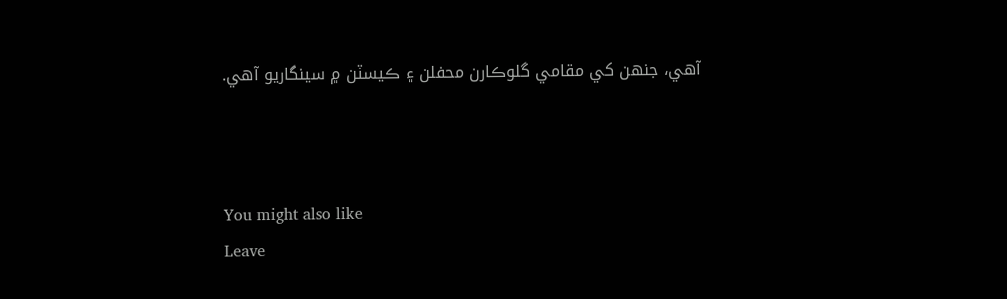آهي، جنهن کي مقامي گلوڪارن محفلن ۽ ڪيسٽن ۾ سينگاريو آهي.



You might also like
Leave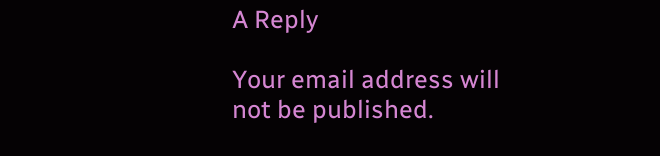A Reply

Your email address will not be published.